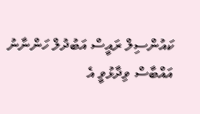ކައުންސިލް ރައީސް އަބުދުލް ހަންނާނު އައްބާސް ވިދާޅުވީ އެ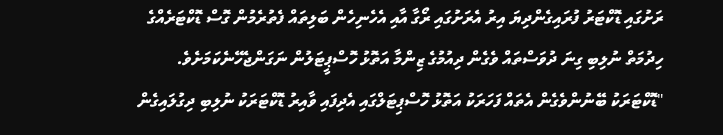ރަށުގައި ޑޮކްޓަރު ފުރައިގެންދިޔަ އިރު އެރަށުގައި ރޯގާ އާއި އެހެނިހެން ބަލިތައް ފެތުރެމުން ގޮސް ޑޮކްޓަރެއްގެ ހިދުމަތް ނުލިބި ގިނަ ދުވަސްތައް ވެގެން ދިއުމުގެ ޒިންމާ އަތޮޅު ހޮސްޕީޓަލުން ނަގަންޖެހޭނެކަމަށެވެ.
"ޑޮކްޓަރަކު ބޭނުންވެގެން އެތައް ފަހަރަކު އަތޮޅު ހޮސްޕިޓަލްގައި އެދިފައި ވާއިރު ޑޮކްޓަރަކު ނުލިބި ދިގުލައިގެން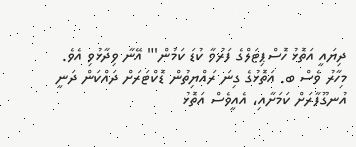ދިޔައީ އަތޮޅު ހޮސްޕިޓަލްގެ ފަރުވާ ކުޑަ ކަމުން'" އޭނާ ވިދާޅުވި އެވެ.
މިހާރު ވެސް ބ. އަތޮޅުގެ ގިނަ ރައްޔިތުން ޑޮކްޓަރަށް ދައްކަން ދަނީ އުނގޫފާރަށް ކަމަށާއި، އެއީވެސް އަތޮޅު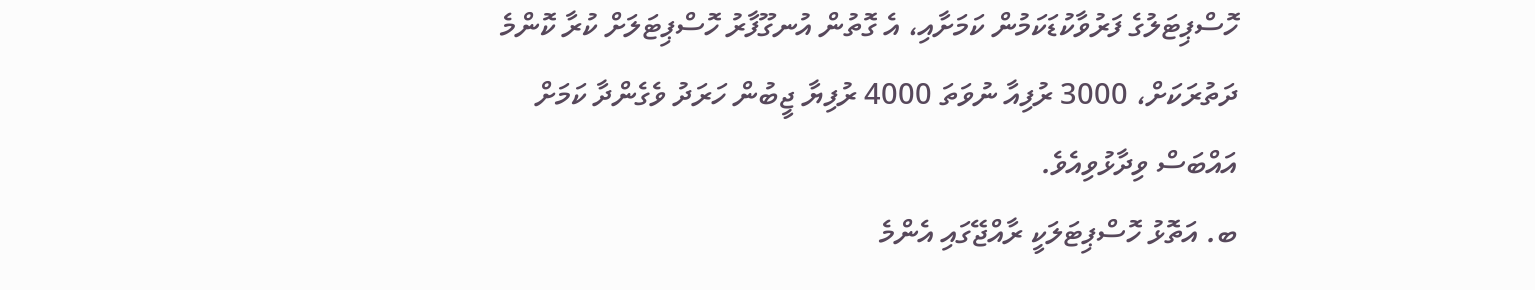ހޮސްޕިޓަލުގެ ފަރުވާކުޑަކަމުން ކަމަށާއި، އެ ގޮތުން އުނގޫފާރު ހޮސްޕިޓަލަށް ކުރާ ކޮންމެ ދަތުރަކަށް، 3000 ރުފިއާ ނުވަތަ 4000 ރުފިޔާ ޖީބުން ހަރަދު ވެގެންދާ ކަމަށް އައްބަސް ވިދާޅުވިއެވެ.
ބ. އަތޮޅު ހޮސްޕިޓަލަކީ ރާއްޖޭގައި އެންމެ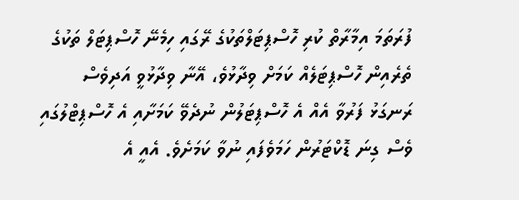ފުރަތަމަ އިމާރާތް ކުރި ހޮސްޕިޓަލްތަކުގެ ރޭގައި ހިމެނޭ ހޮސްޕިޓަލް ތަކުގެ ތެރެއިން ހޮސްޕިޓަލެއް ކަމަށް ވިދާޅުވެ، އޭނާ ވިދާޅުވީ އަދިވެސް ރަނގަޅު ފަރުވާ އެއް އެ ހޮސްޕިޓަލުން ނުދެވޭ ކަމަށާއި އެ ހޮސްޕިޓްލުގައި ވެސް ގިނަ ޑޮކްޓަރުން ހަމަވެފައި ނުވާ ކަމަށެވެ. އެއީ އެ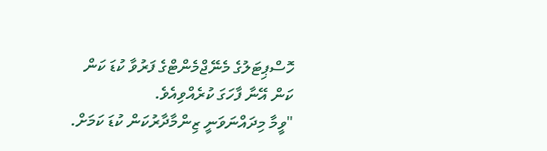ހޮސްޕިޓަލުގެ މެނޭޖްމެންޓްގެ ފަރުވާ ކުޑަ ކަން ކަން އޭނާ ފާހަގަ ކުރެއްވިއެވެ.
"ވީމާ މިދައްނަވަނީ ޒިންމާދާރުކަން ކުޑަ ކަމަށް.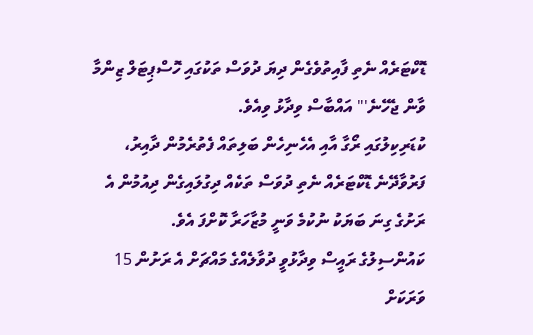ޑޮކްޓަރެއް ނެތި ފާއިތުވެގެން ދިޔަ ދުވަސް ތަކުގައި ހޮސްޕިޓަލް ޒިންމާ ވާން ޖެހޭނެ'" އައްބާސް ވިދާޅު ވިއެވެ.
ކުޑަރިކިލުގައި ރޯގާ އާއި އެހެނިހެން ބަލިތައް ފެތުރެމުން ދާއިރު، ފަރުވާދޭނެ ޑޮކްޓަރެއް ނެތި ދުވަސް ތަކެއް ދިގުލައިގެން ދިއުމުން އެ ރަށުގެ ގިނަ ބަޔަކު ނުކުމެ ވަނީ މުޒާހަރާ ކޮށްފަ އެވެ.
ކައުންސިލުގެ ރައީސް ވިދާޅުވީ ދުވާލެއްގެ މައްޗަށް އެ ރަށުން 15 ވަރަކަށް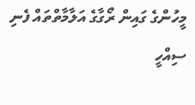މީހުންގެ ގައިން ރޯގާގެ އަލާމާތްތައް ފެނި ސިއްހީ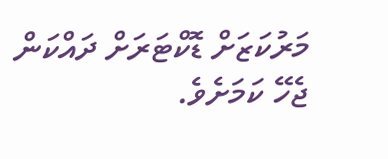މަރުކަޒަށް ޑޮކްޓަރަށް ދައްކަން ޖެހޭ ކަމަށެވެ.